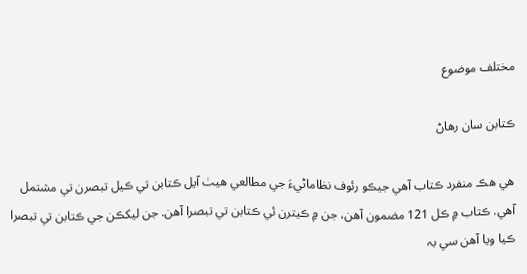مختلف موضوع

ڪتابن سان رھاڻ

ھي ھڪ منفرد ڪتاب آھي جيڪو رئوف نظاماڻيءَ جي مطالعي ھيٺ آيل ڪتابن تي ڪيل تبصرن تي مشتمل آھي. ڪتاب ۾ ڪل 121 مضمون آھن، جن ۾ ڪيترن ئي ڪتابن تي تبصرا آھن. جن ليکڪن جي ڪتابن تي تبصرا ڪيا ويا آھن سي بہ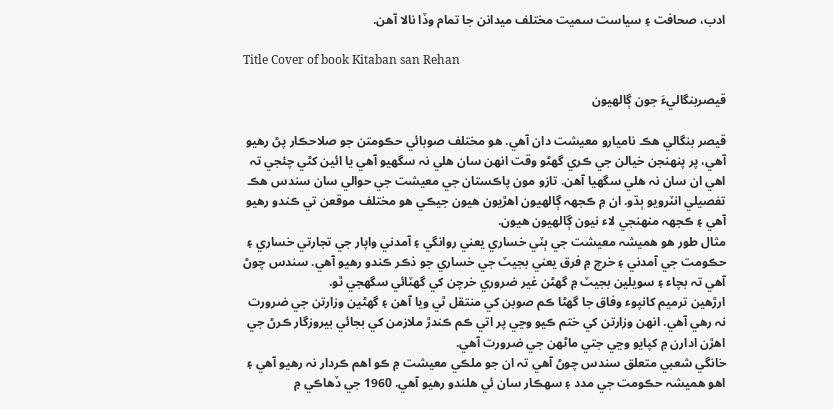ادب، صحافت ۽ سياست سميت مختلف ميدانن جا تمام وڏا نالا آھن.

Title Cover of book Kitaban san Rehan

قيصربنگاليءَ جون ڳالھيون

قيصر بنگالي هڪ ناميارو معيشت دان آهي. هو مختلف صوبائي حڪومتن جو صلاحڪار پڻ رهيو آهي، پر پنھنجن خيالن جي ڪري گهڻو وقت انھن سان هلي نہ سگهيو آهي يا ائين کڻي چئجي تہ اهي ان سان نہ هلي سگهيا آهن. تازو مون پاڪستان جي معيشت جي حوالي سان سندس هڪ تفصيلي انٽرويو ٻڌو. ان ۾ ڪجهہ ڳالھيون اهڙيون هيون جيڪي هو مختلف موقعن تي ڪندو رهيو آهي ۽ ڪجهہ منھنجي لاء نيون ڳالھيون هيون.
مثال طور هو هميشہ معيشت جي ٻٽي خساري يعني روانگي ۽ آمدني واپار جي تجارتي خساري ۽ حڪومت جي آمدني ۽ خرچ ۾ فرق يعني بجيٽ جي خساري جو ذڪر ڪندو رهيو آهي. سندس چوڻ آهي تہ بچاء ۽ سويلين بجيٽ ۾ گهڻن غير ضروري خرچن کي گهٽائي سگهجي ٿو.
ارڙھين ترميم کانپوء وفاق جا گهڻا ڪم صوبن کي منتقل ٿي ويا آهن ۽ گهڻين وزارتن جي ضرورت نہ رهي آهي. انھن وزارتن کي ختم ڪيو وڃي پر اتي ڪم ڪندڙ ملازمن کي بجائي بيروزگار ڪرڻ جي اهڙن ادارن ۾ کپايو وڃي جتي ماڻھن جي ضرورت آهي.
خانگي شعبي متعلق سندس چوڻ آهي تہ ان جو ملڪي معيشت ۾ ڪو اهم ڪردار نہ رهيو آهي ۽ اهو هميشہ حڪومت جي مدد ۽ سھڪار سان ئي هلندو رهيو آهي. 1960 جي ڏهاڪي ۾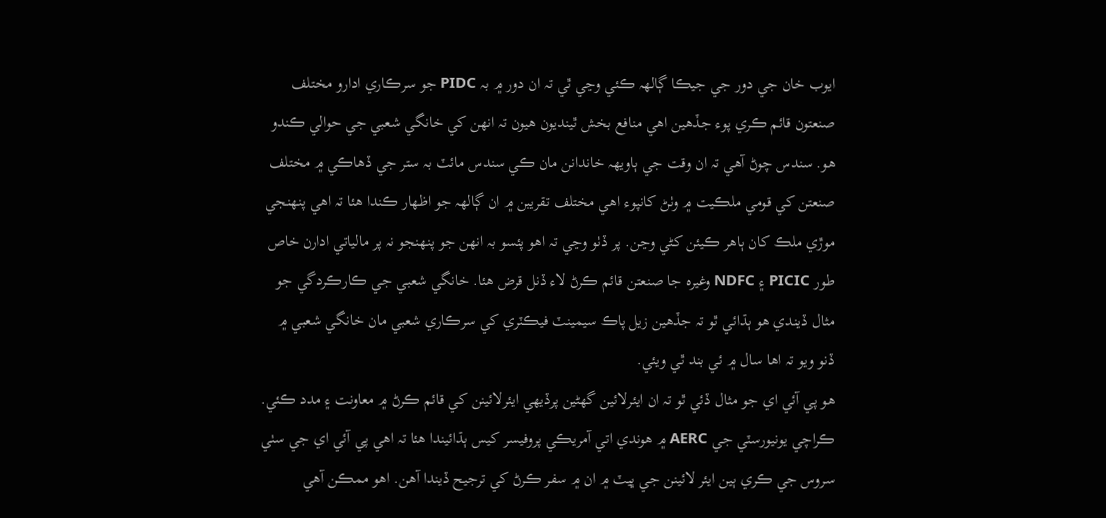ايوب خان جي دور جي جيڪا ڳالھہ ڪئي وڃي ٿي تہ ان دور ۾ بہ PIDC جو سرڪاري ادارو مختلف صنعتون قائم ڪري پوء جڏهين اهي منافع بخش ٿينديون هيون تہ انھن کي خانگي شعبي جي حوالي ڪندو هو. سندس چوڻ آهي تہ ان وقت جي ٻاويھہ خاندانن مان ڪي سندس مائٽ بہ ستر جي ڏهاڪي ۾ مختلف صنعتن کي قومي ملڪيت ۾ وٺڻ کانپوء اهي مختلف تقريبن ۾ ان ڳالھہ جو اظھار ڪندا هئا تہ اهي پنھنجي موڙي ملڪ کان ٻاهر ڪيئن کڻي وڃن. پر ڏٺو وڃي تہ اهو پئسو بہ انھن جو پنھنجو نہ پر مالياتي ادارن خاص طور PICIC ۽ NDFC وغيرہ جا صنعتن قائم ڪرڻ لاء ڏنل قرض هئا. خانگي شعبي جي ڪارڪردگي جو مثال ڏيندي هو ٻڌائي ٿو تہ جڏهين زيل پاڪ سيمينٽ فيڪٽري کي سرڪاري شعبي مان خانگي شعبي ۾ ڏنو ويو تہ اها سال ۾ ئي بند ٿي ويئي.
هو پي آئي اي جو مثال ڏئي ٿو تہ ان ايئرلائين گهڻين پرڏيھي ايئرلائينن کي قائم ڪرڻ ۾ معاونت ۽ مدد ڪئي. ڪراچي يونيورسٽي جي AERC ۾ هوندي اتي آمريڪي پروفيسر کيس ٻڌائيندا هئا تہ اهي پي آئي اي جي سٺي سروس جي ڪري ٻين ايئر لائينن جي ڀيٽ ۾ ان ۾ سفر ڪرڻ کي ترجيح ڏيندا آهن. اهو ممڪن آهي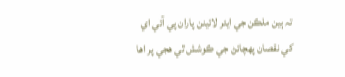تہ ٻين ملڪن جي ايئر لائينن پاران پي آئي اي کي نقصان پھچائڻ جي ڪوشش ٿي هجي پر اها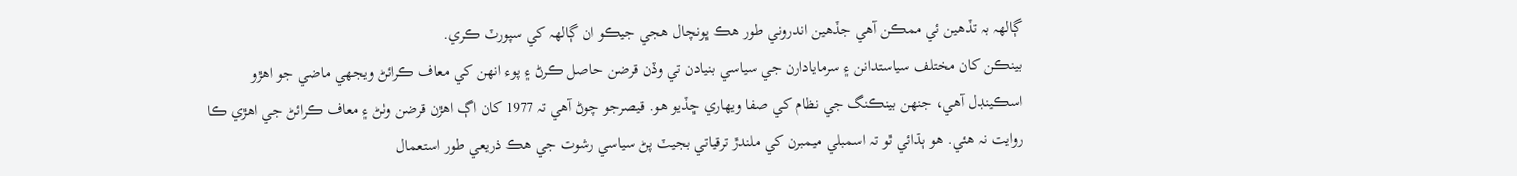ڳالھہ بہ تڏهين ئي ممڪن آهي جڏهين اندروني طور هڪ ڀونچال هجي جيڪو ان ڳالھہ کي سپورٽ ڪري.
بينڪن کان مختلف سياستدانن ۽ سرمايادارن جي سياسي بنيادن تي وڏن قرضن حاصل ڪرڻ ۽ پوء انھن کي معاف ڪرائڻ ويجهي ماضي جو اهڙو اسڪينڊل آهي، جنھن بينڪنگ جي نظام کي صفا ويھاري ڇڏيو هو. قيصرجو چوڻ آهي تہ 1977 کان اڳ اهڙن قرضن وٺڻ ۽ معاف ڪرائڻ جي اهڙي ڪا روايت نہ هئي. هو ٻڌائي ٿو تہ اسمبلي ميمبرن کي ملندڙ ترقياتي بجيٽ پڻ سياسي رشوت جي هڪ ذريعي طور استعمال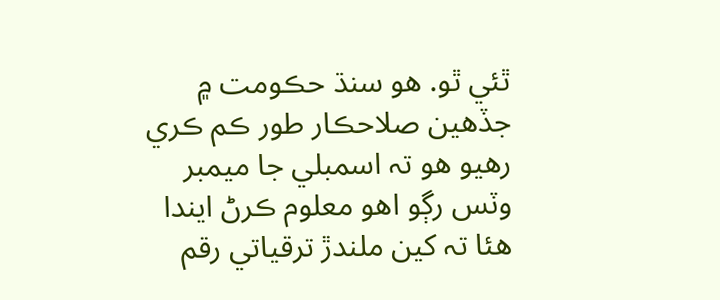ٿئي ٿو. هو سنڌ حڪومت ۾ جڏهين صلاحڪار طور ڪم ڪري رهيو هو تہ اسمبلي جا ميمبر وٽس رڳو اهو معلوم ڪرڻ ايندا هئا تہ کين ملندڙ ترقياتي رقم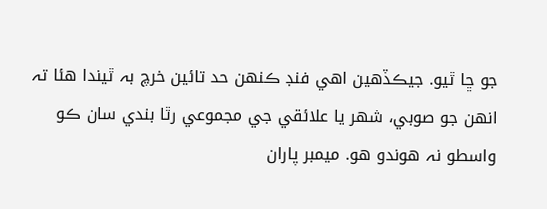جو ڇا ٿيو. جيڪڏهين اهي فنڊ ڪنھن حد تائين خرچ بہ ٿيندا هئا تہ انھن جو صوبي، شھر يا علائقي جي مجموعي رٿا بندي سان ڪو واسطو نہ هوندو هو. ميمبر پاران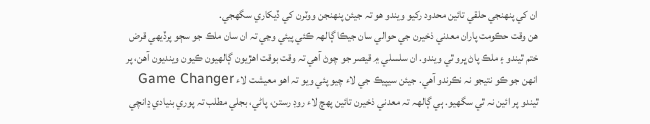ان کي پنھنجي حلقي تائين محدود رکيو ويندو هو تہ جيئن پنھنجن ووٽرن کي ڏيکاري سگهجي.
هن وقت حڪومت پاران معدني ذخيرن جي حوالي سان جيڪا ڳالھہ ڪئي پيئي وڃي تہ ان سان ملڪ جو سڄو پرڏيھي قرض ختم ٿيندو ۽ ملڪ پاڻ ڀرو ٿي ويندو. ان سلسلي ۾ قيصر جو چوڻ آهي تہ وقت بوقت اهڙيون ڳالھيون ڪيون وينديون آهن، پر انھن جو ڪو نتيجو نہ نڪرندو آهي. جيئن سيپيڪ جي لاء چيو پئي ويو تہ اهو معيشت لاء Game Changer ٿيندو پر ائين نہ ٿي سگهيو. ٻي ڳالھہ تہ معدني ذخيرن تائين پھچ لاء روڊ رستن، پاڻي، بجلي مطلب تہ پوري بنيادي ڍانچي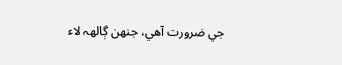جي ضرورت آهي، جنھن ڳالھہ لاء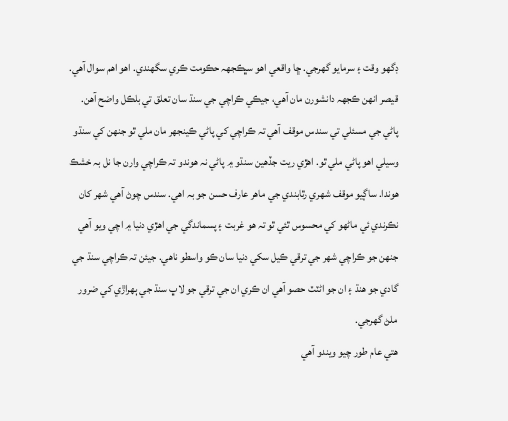ڊگهو وقت ۽ سرمايو گهرجي. ڇا واقعي اهو سڀڪجهہ حڪومت ڪري سگهندي. اهو اهم سوال آهي.
قيصر انھن ڪجهہ دانشورن مان آهي، جيڪي ڪراچي جي سنڌ سان تعلق تي بلڪل واضح آهن. پاڻي جي مسئلي تي سندس موقف آهي تہ ڪراچي کي پاڻي ڪينجهر مان ملي ٿو جنھن کي سنڌو وسيلي اهو پاڻي ملي ٿو. اهڙي ريت جڏهين سنڌو ۾ پاڻي نہ هوندو تہ ڪراچي وارن جا نل بہ خشڪ هوندا. ساڳيو موقف شھري رٿابندي جي ماهر عارف حسن جو بہ اهي. سندس چوڻ آهي شھر کان نڪرندي ئي ماڻھو کي محسوس ٿئي ٿو تہ هو غربت ۽ پسماندگي جي اهڙي دنيا ۾ اچي ويو آهي جنھن جو ڪراچي شھر جي ترقي ڪيل سکي دنيا سان ڪو واسطو ناهي. جيئن تہ ڪراچي سنڌ جي گادي جو هنڌ ۽ ان جو اڻٽٽ حصو آهي ان ڪري ان جي ترقي جو لاڀ سنڌ جي ٻھراڙي کي ضرور ملڻ گهرجي.
هتي عام طور چيو ويندو آهي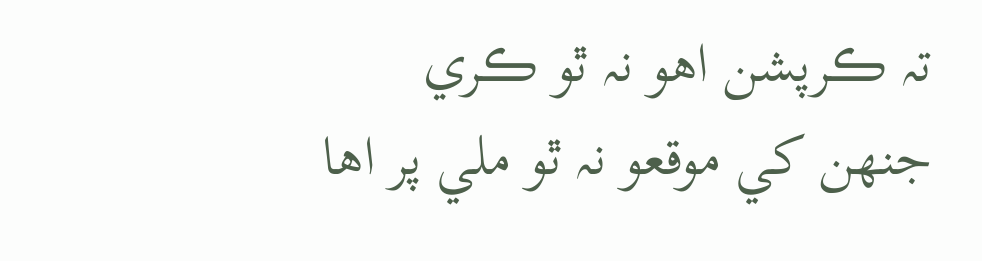تہ ڪرپشن اهو نہ ٿو ڪري جنھن کي موقعو نہ ٿو ملي پر اها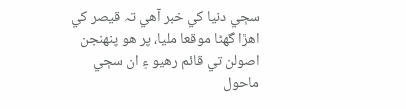سڄي دنيا کي خبر آهي تہ قيصر کي اهڙا گهڻا موقعا مليا، پر هو پنھنجن اصولن تي قائم رهيو ۽ ان سڄي ماحول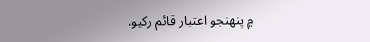۾ پنھنجو اعتبار قائم رکيو.